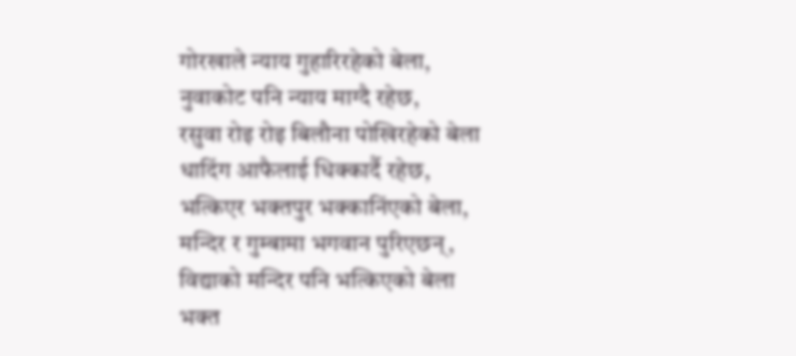गोरखाले न्याय गुहारिरहेको बेला,
नुवाकोट पनि न्याय माग्दै रहेछ,
रसुवा रोइ रोइ बिलौना पोखिरहेको बेला
धादिंग आफैलाई धिक्कार्दै रहेछ,
भत्किएर भक्तपुर भक्कानिंएको बेला,
मन्दिर र गुम्बामा भगवान पुरिएछन्,
विद्याको मन्दिर पनि भत्किएको बेला
भक्त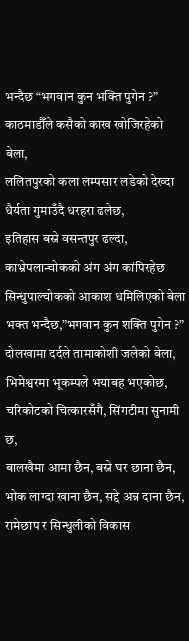भन्दैछ “भगवान कुन भक्ति पुगेन ?”
काठमाडौँले कसैको काख खोजिरहेको बेला,
ललितपुरको कला लम्पसार लडेको देख्दा
धैर्यता गुमाउँदै धरहरा ढलेछ,
इतिहास बस्ने वसन्तपुर ढल्दा,
काभ्रेपलान्चोकको अंग अंग कांपिरहेछ
सिन्धुपाल्चोकको आकाश धमिलिएको बेला
भक्त भन्दैछ,”भगवान कुन शक्ति पुगेन ?”
दोलखामा दर्दले तामाकोशी जलेको बेला,
भिमेश्वरमा भूकम्पले भयाबह भएकोछ,
चरिकोटको चित्कारसँगै, सिंगटीमा सुनामी छ,
बालखैमा आमा छैन, बस्ने घर छाना छैन,
भोक लाग्दा खाना छैन, सद्दे अन्न दाना छैन,
रामेछाप र सिन्धुलीको विकास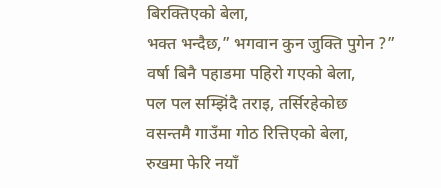बिरक्तिएको बेला,
भक्त भन्दैछ,” भगवान कुन जुक्ति पुगेन ?”
वर्षा बिनै पहाडमा पहिरो गएको बेला,
पल पल सम्झिंदै तराइ, तर्सिरहेकोछ
वसन्तमै गाउँमा गोठ रित्तिएको बेला,
रुखमा फेरि नयाँ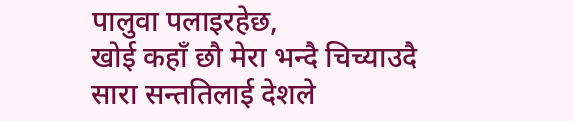पालुवा पलाइरहेछ,
खोई कहाँ छौ मेरा भन्दै चिच्याउदै
सारा सन्ततिलाई देशले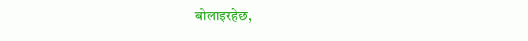बोलाइरहेछ,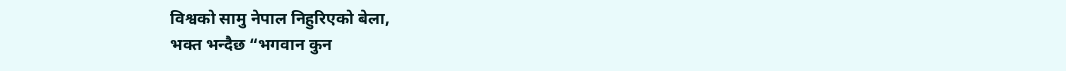विश्वको सामु नेपाल निहुरिएको बेला,
भक्त भन्दैछ “भगवान कुन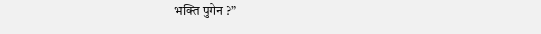भक्ति पुगेन ?”